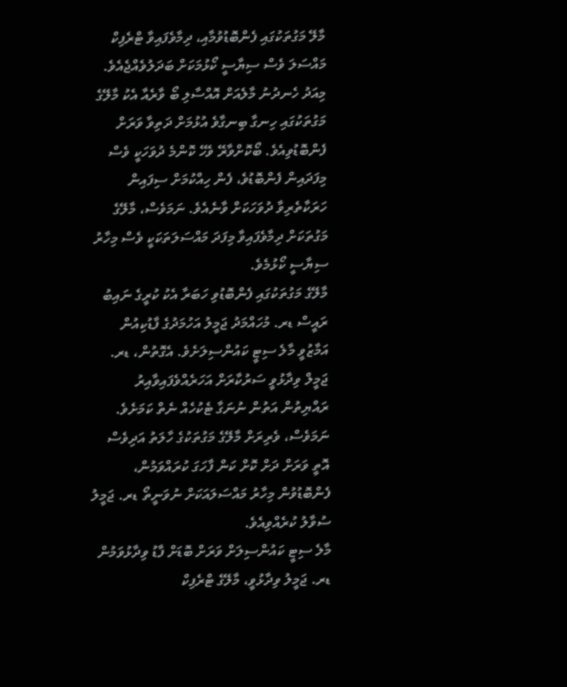މާލޭ މަގުތަކުގައި ފެންބޮޑުވުމާއި، ދިމާވެފައިވާ ޓްރެފިކް މައްސަލަ ވެސް ސިޔާސީ ކޯޅުމަކަށް ބަދަލުވެއްޖެއެވެ.
މިއަދު ހެނދުނު މާލެއަށް އޮއްސާލި ބޯ ވާރެއާ އެކު މާލޭގެ މަގުތަކުގައި ހިނގާ ބިނގާވެ އުޅުމަށް ދަތިވާ ވަރަށް ފެންބޮޑުވިއެވެ. ބޯކޮށްވާރޭ ވެހޭ ކޮންމެ ދުވަހަކީ ވެސް މިފަދައިން ފެންބޮޑުވެ، ފެން ހިއްކުމަށް ސިފައިން ހަރަކާތެރިވާ ދުވަހަކަށް ވާނެއެވެ. ނަމަވެސް، މާލޭގެ މަގުތަކަށް ދިމާވެފައިވާ މިފަދަ މައްސަލަތަކަކީ ވެސް މިހާރު ސިޔާސީ ކޯޅުމެވެ.
މާލޭގެ މަގުތަކުގައި ފެންބޮޑުވި ހަބަރާ އެކު ކުރީގެ ނައިބު ރައީސް ޑރ. މުހައްމަދު ޖަމީލު އަހުމަދުގެ ފާޑުކިއުން އަމާޒުވީ މާލެ ސިޓީ ކައުންސިލަށެވެ. އެގޮތުން، ޑރ. ޖަމީލް ވިދާޅުވީ ސަރުކާރަށް އަހަރެއްވެފައިވާއިރު ރައްޔިތުން އަތުން ނުނަގާ ޓެކުހެއް ނެތް ކަމަށެވެ. ނަމަވެސް، ވެރިރަށް މާލޭގެ މަގުތަކުގެ ހާލަތު އަދިވެސް އޮތީ ވަރަށް ދަށް ކޮށް ކަން ފާހަގަ ކުރައްވަމުން، ފެންބޮޑުވުން މިހާރު މައްސަލައަކަށް ނުވަނީތޯ ޑރ. ޖަމީލު ސުވާލު ކުރެއްވިއެވެ.
މާލެ ސިޓީ ކައުންސިލަށް ވަރަށް ބޮޑަށް ފާޑު ވިދާޅުވަމުން ޑރ. ޖަމީލު ވިދާޅުވީ، މާލޭގެ ޓްރެފިކް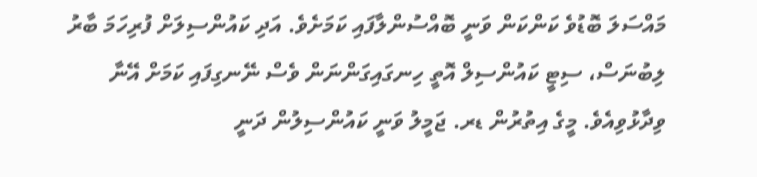މައްސަލަ ބޮޑުވެ ކަންކަން ވަނީ ބޮއްސުންލާފައި ކަމަށެވެ. އަދި ކައުންސިލަށް ފުރިހަމަ ބާރު ލިބުނަސް، ސިޓީ ކައުންސިލް އޮތީ ހިނގައިގަންނަން ވެސް ނޭނގިފައި ކަމަށް އޭނާ ވިދާޅުވިއެވެ. މީގެ އިތުރުން ޑރ. ޖަމީލު ވަނީ ކައުންސިލުން ދަނީ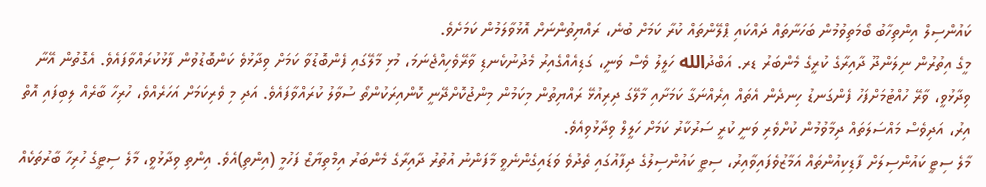ކައުންސިލް އިންތިހާބު ބޯމަތިވުމުން ބަހަނާތައް ދައްކައި ޕްލޭންތައް ކުރާ ކަމަށް ބުނެ، ރައްޔިތުންނަށް އޮޅުވާލަމުން ކަމަށެވެ.
މީގެ އިތުރުން ނިލަންދޫ ދާއިރާގެ ކުރީގެ މެންބަރު ޑރ. އަބްދުالله ހަލީލު ވެސް ވަނީ، ގަޑިއެއްގެއިރު މެދުނުކެނޑި ވާރޭވެހިއްޖެނަމަ، މުޅި މާލޭގައި ފެންބޮޑުވާ ކަމަށް ވިދާޅުވެ ކަންބޮޑުވުން ފާޅުކުރައްވާފައެވެ. އެގޮތުން އޭނާ ވިދާޅުވީ، ވާރޭ ހުއްޓުމަށްފަހު ފެންގަނޑު ހިނދެން އެތައް އިރެއްނަގާ ކަމަށާއި މާލޭގަ ދިރިއުޅޭ ރައްޔިތުން މިކަމުން މިންޖުކޮށްދޭނީ ކޮންއިރަކުންތޯ ސުވާލު ކުރައްވާފައެވެ. އަދި މި ވެރިކަމަށް އަހަރެއްވެ، ހުރިހާ ބާރެއް ލިބިފައި އޮތް އިރު، އަދިވެސް މައްސަލަތައް ދިމާވުމުން ކުށްވެރި ވަނީ ކުރީ ސަރުކާރު ކަމަށް ހަލީލް ވިދާޅުވިއެވެ.
މާލެ ސިޓީ ކައުންސިލަށް ފާޑިކިއުންތައް އަމާޒުވެފައިވާއިރު، ސިޓީ ކައުންސިލުގެ ދިފާއުގައި ތެދުވެ ވަޑައިގެންނެވީ މާފަންނު އުތުރު ދާއިރާގެ މެންބަރު އިމްތިޔާޒް ފަހުމީ (އިންތި)އެވެ. އިންތި ވިދާޅުވީ، މާލެ ސިޓީގެ ހުރިހާ ބާރުތަކެއް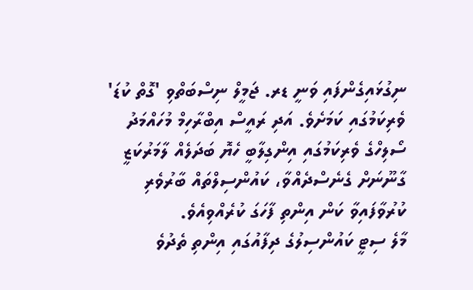ނިގުޅައިގެންފައި ވަނީ ޑރ. ޖަމީލް ނިސްބަތްވި 'ގޮތް ކުޑަ' ވެރިކަމުގައި ކަމަށެވެ. އަދި ރައީސް އިބްރާހިމް މުހައްމަދު ސޯލިހްގެ ވެރިކަމުގައި އިންގިލާބީ ހެޔޮ ބަދަލެއް ލާމަރުކަޒީ ގާނޫނަށް ގެނެސްދެއްވާ، ކައުންސިލްތައް ބާރުވެރި ކުރުވާފައިވާ ކަން އިންތި ފާހަގަ ކުރެއްވިއެވެ.
މާލެ ސިޓީ ކައުންސިލުގެ ދިފާއުގައި އިންތި ތެދުވެ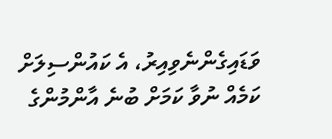ވަޑައިގެންނެވިއިރު، އެ ކައުންސިލަށް ކަމެއް ނުވާ ކަމަށް ބުނެ އާންމުންގެ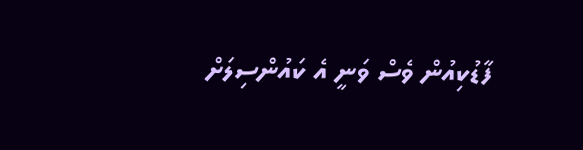ފާޑުކިއުން ވެސް ވަނީ އެ ކައުންސިލަށް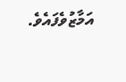އަމާޒުވެފައެވެ.